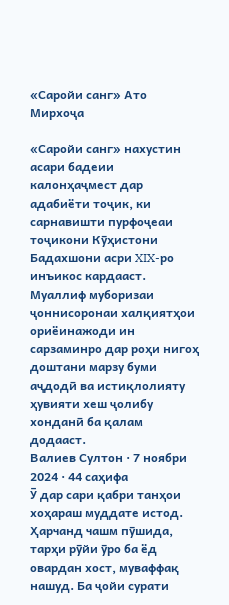«Саройи санг» Ато Мирхоҷа

«Саройи санг» нахустин асари бадеии калонҳаҷмест дар адабиёти тоҷик, ки сарнавишти пурфоҷеаи тоҷикони Кӯҳистони Бадахшони асри XIX-ро инъикос кардааст. Муаллиф муборизаи ҷоннисоронаи халқиятҳои ориёинажоди ин сарзаминро дар роҳи нигоҳ доштани марзу буми аҷдодӣ ва истиқлолияту ҳувияти хеш ҷолибу хонданӣ ба қалам додааст.
Валиев Султон · 7 ноябри 2024 · 44 саҳифа
Ӯ дар сари қабри танҳои хоҳараш муддате истод. Ҳарчанд чашм пӯшида, тарҳи рӯйи ӯро ба ёд овардан хост, муваффақ нашуд. Ба ҷойи сурати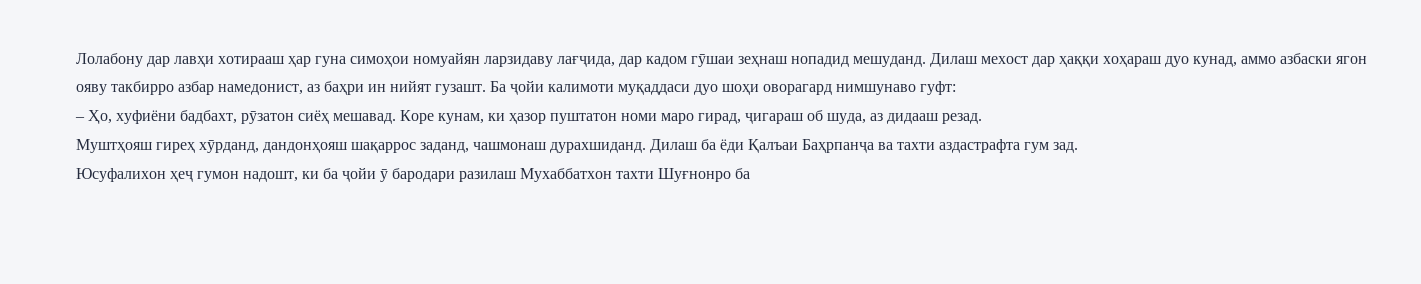Лолабону дар лавҳи хотирааш ҳар гуна симоҳои номуайян ларзидаву лағҷида, дар кадом гӯшаи зеҳнаш нопадид мешуданд. Дилаш мехост дар ҳаққи хоҳараш дуо кунад, аммо азбаски ягон ояву такбирро азбар намедонист, аз баҳри ин нийят гузашт. Ба ҷойи калимоти муқаддаси дуо шоҳи оворагард нимшунаво гуфт:
– Ҳо, хуфиёни бадбахт, рӯзатон сиёҳ мешавад. Коре кунам, ки ҳазор пуштатон номи маро гирад, ҷигараш об шуда, аз дидааш резад.
Муштҳояш гиреҳ хӯрданд, дандонҳояш шақаррос заданд, чашмонаш дурахшиданд. Дилаш ба ёди Қалъаи Баҳрпанҷа ва тахти аздастрафта гум зад.
Юсуфалихон ҳеҷ гумон надошт, ки ба ҷойи ӯ бародари разилаш Мухаббатхон тахти Шуғнонро ба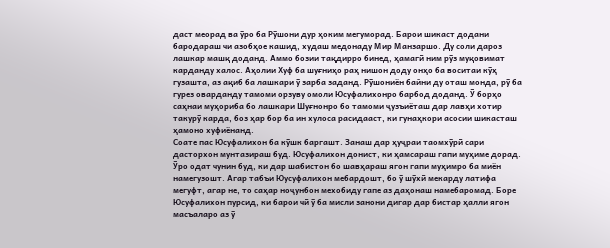даст меорад ва ӯро ба Рӯшони дур ҳоким мегуморад. Барои шикаст додани бародараш чи азобҳое кашид, худаш медонаду Мир Манзаршо. Ду соли дароз лашкар машқ доданд. Аммо бозии тақдирро бинед, ҳамагӣ ним рӯз муқовимат карданду халос. Аҳолии Хуф ба шуғниҳо раҳ нишон доду онҳо ба воситаи кӯҳ гузашта, аз ақиб ба лашкари ӯ зарба заданд. Рӯшониён байни ду оташ монда, рӯ ба гурез оварданду тамоми орзуву омоли Юсуфалихонро барбод доданд. Ӯ борҳо саҳнаи муҳориба бо лашкари Шуғнонро бо тамоми ҷузъиёташ дар лавҳи хотир такурӯ карда, боз ҳар бор ба ин хулоса расидааст, ки гунаҳкори асосии шикасташ ҳамоно хуфиёнанд.
Соате пас Юсуфалихон ба кӯшк баргашт. Занаш дар ҳуҷраи таомхӯрӣ сари дасторхон мунтазираш буд. Юсуфалихон донист, ки ҳамсараш гапи муҳиме дорад. Ӯро одат чунин буд, ки дар шабистон бо шавҳараш ягон гапи муҳимро ба миён намегузошт. Агар табъи Юусуфалихон мебардошт, бо ӯ шӯхӣ мекарду латифа мегуфт, агар не, то саҳар ноҷунбон мехобиду гапе аз даҳонаш намебаромад. Боре Юсуфалихон пурсид, ки барои чӣ ӯ ба мисли занони дигар дар бистар ҳалли ягон масъаларо аз ӯ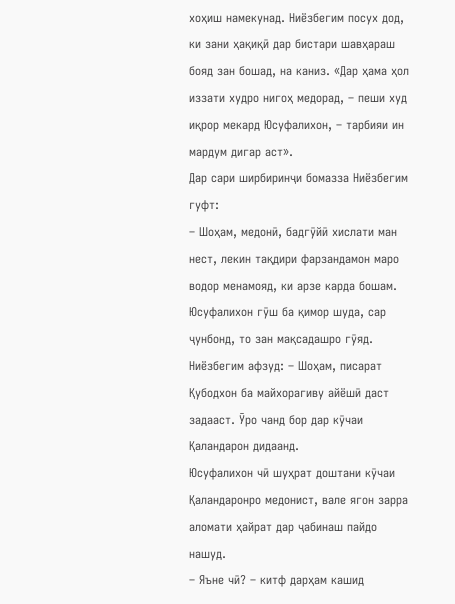хоҳиш намекунад. Ниёзбегим посух дод, ки зани ҳақиқӣ дар бистари шавҳараш бояд зан бошад, на каниз. «Дар ҳама ҳол иззати худро нигоҳ медорад, – пеши худ иқрор мекард Юсуфалихон, – тарбияи ин мардум дигар аст».
Дар сари ширбиринҷи бомазза Ниёзбегим гуфт:
– Шоҳам, медонӣ, бадгӯйӣ хислати ман нест, лекин тақдири фарзандамон маро водор менамояд, ки арзе карда бошам.
Юсуфалихон гӯш ба қимор шуда, сар ҷунбонд, то зан мақсадашро гӯяд. Ниёзбегим афзуд: – Шоҳам, писарат Қубодхон ба майхорагиву айёшӣ даст задааст. Ӯро чанд бор дар кӯчаи Қаландарон дидаанд.
Юсуфалихон чӣ шуҳрат доштани кӯчаи Қаландаронро медонист, вале ягон зарра аломати ҳайрат дар ҷабинаш пайдо нашуд.
– Яъне чӣ? – китф дарҳам кашид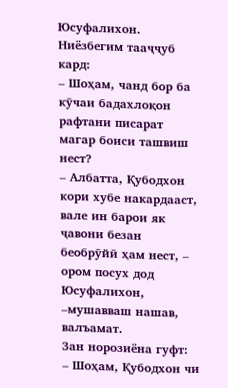Юсуфалихон.
Ниёзбегим тааҷҷуб кард:
– Шоҳам, чанд бор ба кӯчаи бадахлоқон рафтани писарат магар боиси ташвиш нест?
– Албатта, Қубодхон кори хубе накардааст, вале ин барои як ҷавони безан беобрӯйӣ ҳам нест, – ором посух дод Юсуфалихон, –мушавваш нашав, валъамат.
Зан норозиёна гуфт:
– Шоҳам, Қубодхон чи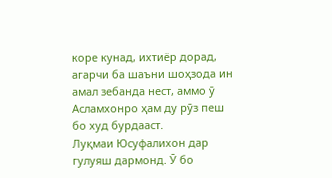коре кунад, ихтиёр дорад, агарчи ба шаъни шоҳзода ин амал зебанда нест, аммо ӯ Асламхонро ҳам ду рӯз пеш бо худ бурдааст.
Луқмаи Юсуфалихон дар гулуяш дармонд. Ӯ бо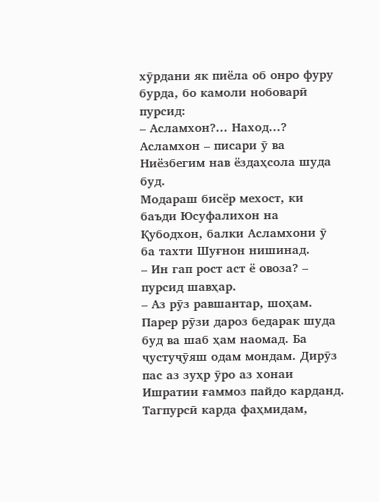хӯрдани як пиёла об онро фуру бурда, бо камоли нобоварӣ пурсид:
– Асламхон?... Наход...?
Асламхон – писари ӯ ва Ниёзбегим нав ёздаҳсола шуда буд.
Модараш бисёр мехост, ки баъди Юсуфалихон на Қубодхон, балки Асламхони ӯ ба тахти Шуғнон нишинад.
– Ин гап рост аст ё овоза? – пурсид шавҳар.
– Аз рӯз равшантар, шоҳам. Парер рӯзи дароз бедарак шуда буд ва шаб ҳам наомад. Ба ҷустуҷӯяш одам мондам. Дирӯз пас аз зуҳр ӯро аз хонаи Ишратии ғаммоз пайдо карданд. Тагпурсӣ карда фаҳмидам,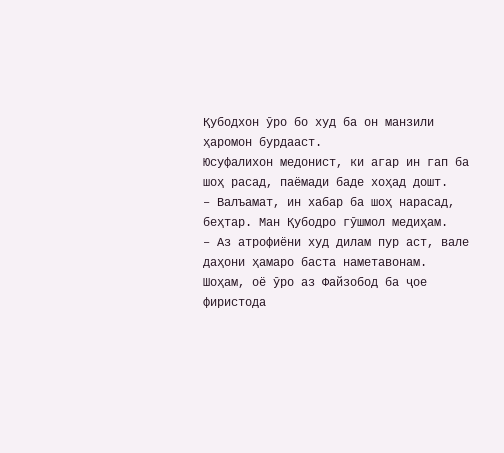Қубодхон ӯро бо худ ба он манзили ҳаромон бурдааст.
Юсуфалихон медонист, ки агар ин гап ба шоҳ расад, паёмади баде хоҳад дошт.
– Валъамат, ин хабар ба шоҳ нарасад, беҳтар. Ман Қубодро гӯшмол медиҳам.
– Аз атрофиёни худ дилам пур аст, вале даҳони ҳамаро баста наметавонам. Шоҳам, оё ӯро аз Файзобод ба ҷое фиристода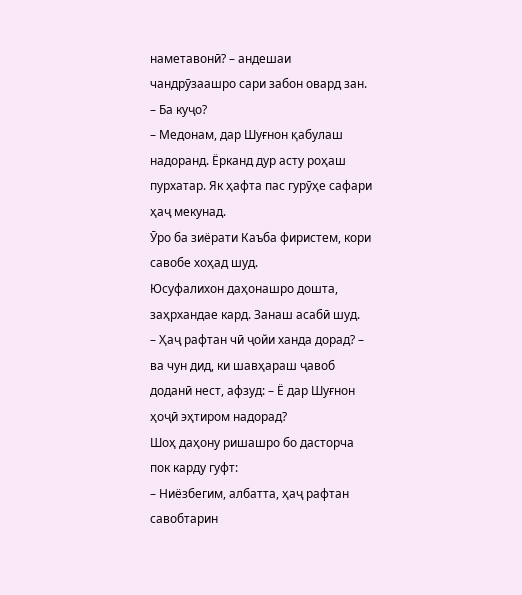наметавонӣ? – андешаи чандрӯзаашро сари забон овард зан.
– Ба куҷо?
– Медонам, дар Шуғнон қабулаш надоранд. Ёрканд дур асту роҳаш пурхатар. Як ҳафта пас гурӯҳе сафари ҳаҷ мекунад.
Ӯро ба зиёрати Каъба фиристем, кори савобе хоҳад шуд.
Юсуфалихон даҳонашро дошта, заҳрхандае кард. Занаш асабӣ шуд.
– Ҳаҷ рафтан чӣ ҷойи ханда дорад? – ва чун дид, ки шавҳараш ҷавоб доданӣ нест, афзуд: – Ё дар Шуғнон ҳоҷӣ эҳтиром надорад?
Шоҳ даҳону ришашро бо дасторча пок карду гуфт:
– Ниёзбегим, албатта, ҳаҷ рафтан савобтарин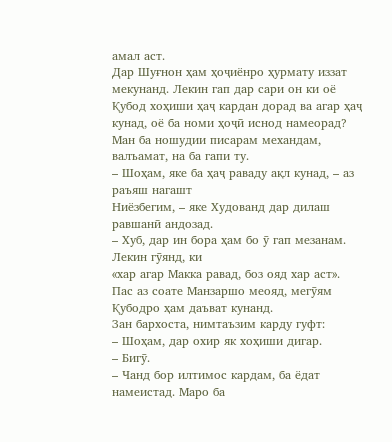амал аст.
Дар Шуғнон ҳам ҳоҷиёнро ҳурмату иззат мекунанд. Лекин гап дар сари он ки оё Қубод хоҳиши ҳаҷ кардан дорад ва агар ҳаҷ кунад, оё ба номи ҳоҷӣ иснод намеорад? Ман ба ношудии писарам механдам, валъамат, на ба гапи ту.
– Шоҳам, яке ба ҳаҷ раваду ақл кунад, – аз раъяш нагашт
Ниёзбегим, – яке Худованд дар дилаш равшанӣ андозад.
– Хуб, дар ин бора ҳам бо ӯ гап мезанам. Лекин гӯянд, ки
«хар агар Макка равад, боз ояд хар аст». Пас аз соате Манзаршо меояд, мегӯям Қубодро ҳам даъват кунанд.
Зан бархоста, нимтаъзим карду гуфт:
– Шоҳам, дар охир як хоҳиши дигар.
– Бигӯ.
– Чанд бор илтимос кардам, ба ёдат намеистад. Маро ба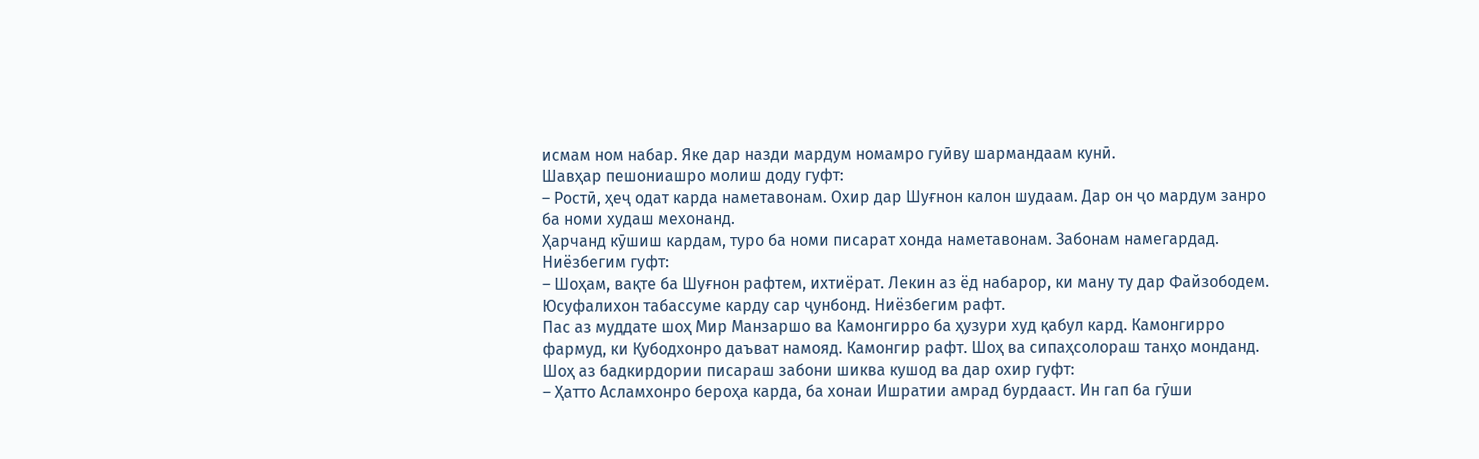исмам ном набар. Яке дар назди мардум номамро гуӣву шармандаам кунӣ.
Шавҳар пешониашро молиш доду гуфт:
– Ростӣ, ҳеҷ одат карда наметавонам. Охир дар Шуғнон калон шудаам. Дар он ҷо мардум занро ба номи худаш мехонанд.
Ҳарчанд кӯшиш кардам, туро ба номи писарат хонда наметавонам. Забонам намегардад. Ниёзбегим гуфт:
– Шоҳам, вақте ба Шуғнон рафтем, ихтиёрат. Лекин аз ёд набарор, ки ману ту дар Файзободем.
Юсуфалихон табассуме карду сар ҷунбонд. Ниёзбегим рафт.
Пас аз муддате шоҳ Мир Манзаршо ва Камонгирро ба ҳузури худ қабул кард. Камонгирро фармуд, ки Қубодхонро даъват намояд. Камонгир рафт. Шоҳ ва сипаҳсолораш танҳо монданд.
Шоҳ аз бадкирдории писараш забони шиква кушод ва дар охир гуфт:
– Ҳатто Асламхонро бероҳа карда, ба хонаи Ишратии амрад бурдааст. Ин гап ба гӯши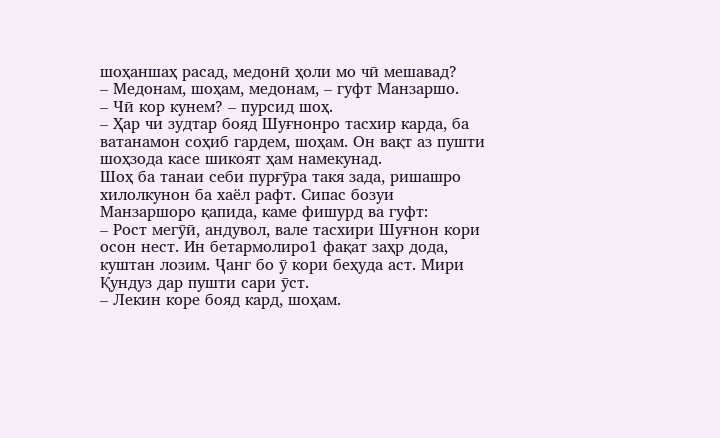шоҳаншаҳ расад, медонӣ ҳоли мо чӣ мешавад?
– Медонам, шоҳам, медонам, – гуфт Манзаршо.
– Чӣ кор кунем? – пурсид шоҳ.
– Ҳар чи зудтар бояд Шуғнонро тасхир карда, ба ватанамон соҳиб гардем, шоҳам. Он вақт аз пушти шоҳзода касе шикоят ҳам намекунад.
Шоҳ ба танаи себи пурғӯра такя зада, ришашро хилолкунон ба хаёл рафт. Сипас бозуи Манзаршоро қапида, каме фишурд ва гуфт:
– Рост мегӯӣ, андувол, вале тасхири Шуғнон кори осон нест. Ин бетармолиро1 фақат заҳр дода, куштан лозим. Ҷанг бо ӯ кори беҳуда аст. Мири Қундуз дар пушти сари ӯст.
– Лекин коре бояд кард, шоҳам.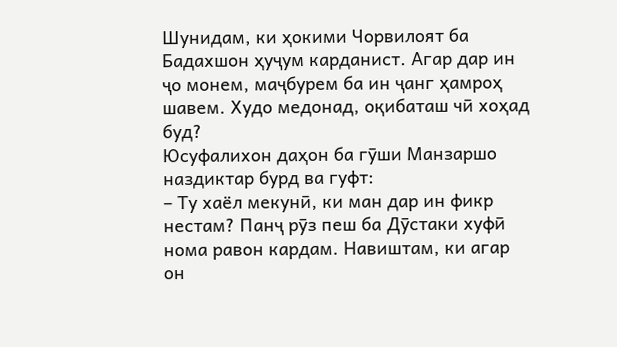Шунидам, ки ҳокими Чорвилоят ба Бадахшон ҳуҷум карданист. Агар дар ин ҷо монем, маҷбурем ба ин ҷанг ҳамроҳ шавем. Худо медонад, оқибаташ чӣ хоҳад буд?
Юсуфалихон даҳон ба гӯши Манзаршо наздиктар бурд ва гуфт:
– Ту хаёл мекунӣ, ки ман дар ин фикр нестам? Панҷ рӯз пеш ба Дӯстаки хуфӣ нома равон кардам. Навиштам, ки агар он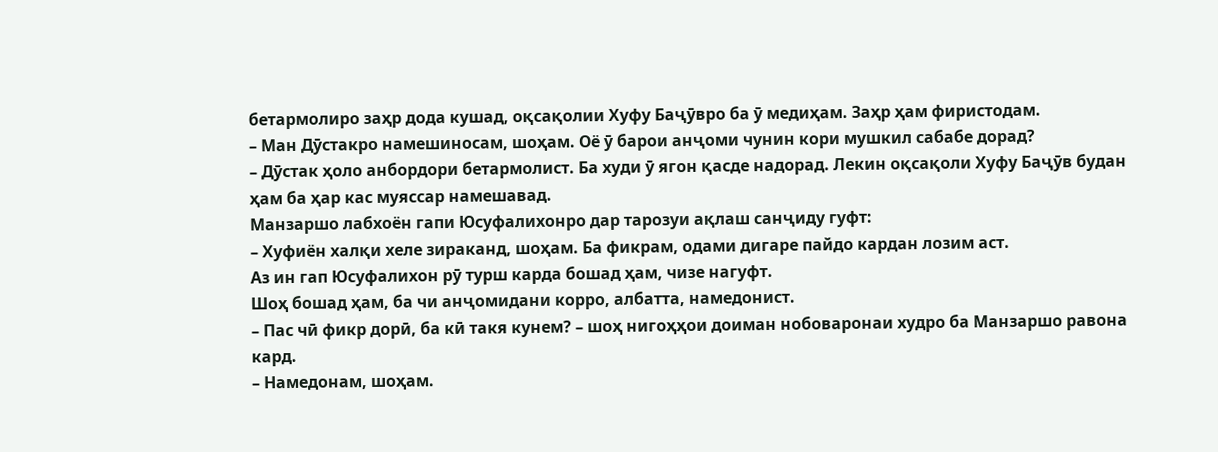бетармолиро заҳр дода кушад, оқсақолии Хуфу Баҷӯвро ба ӯ медиҳам. Заҳр ҳам фиристодам.
– Ман Дӯстакро намешиносам, шоҳам. Оё ӯ барои анҷоми чунин кори мушкил сабабе дорад?
– Дӯстак ҳоло анбордори бетармолист. Ба худи ӯ ягон қасде надорад. Лекин оқсақоли Хуфу Баҷӯв будан ҳам ба ҳар кас муяссар намешавад.
Манзаршо лабхоён гапи Юсуфалихонро дар тарозуи ақлаш санҷиду гуфт:
– Хуфиён халқи хеле зираканд, шоҳам. Ба фикрам, одами дигаре пайдо кардан лозим аст.
Аз ин гап Юсуфалихон рӯ турш карда бошад ҳам, чизе нагуфт.
Шоҳ бошад ҳам, ба чи анҷомидани корро, албатта, намедонист.
– Пас чӣ фикр дорӣ, ба кӣ такя кунем? – шоҳ нигоҳҳои доиман нобоваронаи худро ба Манзаршо равона кард.
– Намедонам, шоҳам.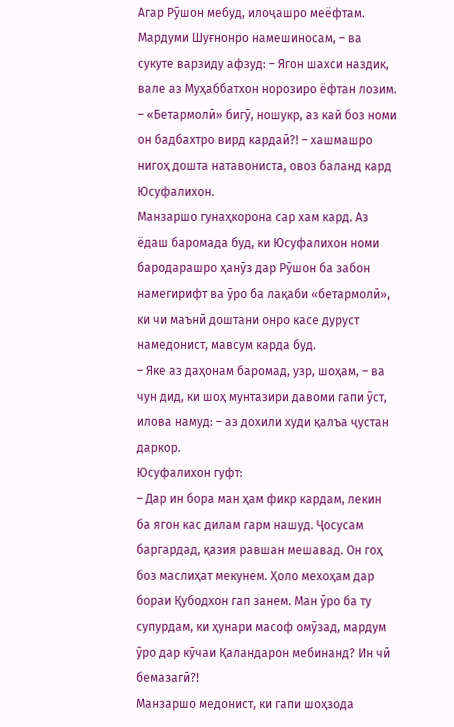Агар Рӯшон мебуд, илоҷашро меёфтам. Мардуми Шуғнонро намешиносам, – ва сукуте варзиду афзуд: – Ягон шахси наздик, вале аз Муҳаббатхон норозиро ёфтан лозим.
– «Бетармолӣ» бигӯ, ношукр, аз кай боз номи он бадбахтро вирд кардаӣ?! – хашмашро нигоҳ дошта натавониста, овоз баланд кард Юсуфалихон.
Манзаршо гунаҳкорона сар хам кард. Аз ёдаш баромада буд, ки Юсуфалихон номи бародарашро ҳанӯз дар Рӯшон ба забон намегирифт ва ӯро ба лақаби «бетармолӣ», ки чи маънӣ доштани онро касе дуруст намедонист, мавсум карда буд.
– Яке аз даҳонам баромад, узр, шоҳам, – ва чун дид, ки шоҳ мунтазири давоми гапи ӯст, илова намуд: – аз дохили худи қалъа ҷустан даркор.
Юсуфалихон гуфт:
– Дар ин бора ман ҳам фикр кардам, лекин ба ягон кас дилам гарм нашуд. Ҷосусам баргардад, қазия равшан мешавад. Он гоҳ боз маслиҳат мекунем. Ҳоло мехоҳам дар бораи Қубодхон гап занем. Ман ӯро ба ту супурдам, ки ҳунари масоф омӯзад, мардум ӯро дар кӯчаи Қаландарон мебинанд? Ин чӣ бемазагӣ?!
Манзаршо медонист, ки гапи шоҳзода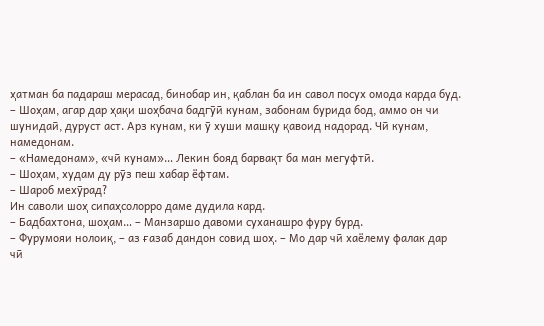ҳатман ба падараш мерасад, бинобар ин, қаблан ба ин савол посух омода карда буд.
– Шоҳам, агар дар ҳақи шоҳбача бадгӯӣ кунам, забонам бурида бод, аммо он чи шунидаӣ, дуруст аст. Арз кунам, ки ӯ хуши машқу қавоид надорад. Чӣ кунам, намедонам.
– «Намедонам», «чӣ кунам»… Лекин бояд барвақт ба ман мегуфтӣ.
– Шоҳам, худам ду рӯз пеш хабар ёфтам.
– Шароб мехӯрад?
Ин саволи шоҳ сипаҳсолорро даме дудила кард.
– Бадбахтона, шоҳам… – Манзаршо давоми суханашро фуру бурд.
– Фурумояи нолоиқ, – аз ғазаб дандон совид шоҳ. – Мо дар чӣ хаёлему фалак дар чӣ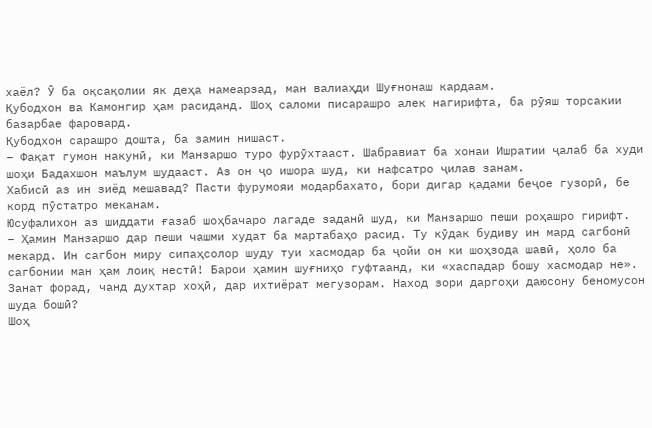хаёл? Ӯ ба оқсақолии як деҳа намеарзад, ман валиаҳди Шуғнонаш кардаам.
Қубодхон ва Камонгир ҳам расиданд. Шоҳ саломи писарашро алек нагирифта, ба рӯяш торсакии базарбае фаровард.
Қубодхон сарашро дошта, ба замин нишаст.
– Фақат гумон накунӣ, ки Манзаршо туро фурӯхтааст. Шабравиат ба хонаи Ишратии ҷалаб ба худи шоҳи Бадахшон маълум шудааст. Аз он ҷо ишора шуд, ки нафсатро ҷилав занам.
Хабисӣ аз ин зиёд мешавад? Пасти фурумояи модарбахато, бори дигар қадами беҷое гузорӣ, бе корд пӯстатро меканам.
Юсуфалихон аз шиддати ғазаб шоҳбачаро лагаде заданӣ шуд, ки Манзаршо пеши роҳашро гирифт.
– Ҳамин Манзаршо дар пеши чашми худат ба мартабаҳо расид. Ту кӯдак будиву ин мард сагбонӣ мекард. Ин сагбон миру сипаҳсолор шуду туи хасмодар ба ҷойи он ки шоҳзода шавӣ, ҳоло ба сагбонии ман ҳам лоиқ нестӣ! Барои ҳамин шуғниҳо гуфтаанд, ки «хаспадар бошу хасмодар не». Занат форад, чанд духтар хоҳӣ, дар ихтиёрат мегузорам. Наход зори даргоҳи даюсону беномусон шуда бошӣ?
Шоҳ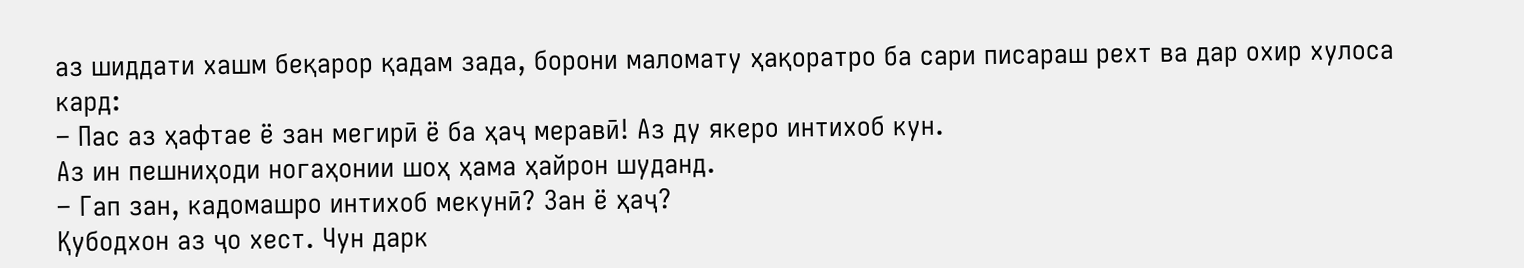аз шиддати хашм беқарор қадам зада, борони маломату ҳақоратро ба сари писараш рехт ва дар охир хулоса кард:
– Пас аз ҳафтае ё зан мегирӣ ё ба ҳаҷ меравӣ! Аз ду якеро интихоб кун.
Аз ин пешниҳоди ногаҳонии шоҳ ҳама ҳайрон шуданд.
– Гап зан, кадомашро интихоб мекунӣ? Зан ё ҳаҷ?
Қубодхон аз ҷо хест. Чун дарк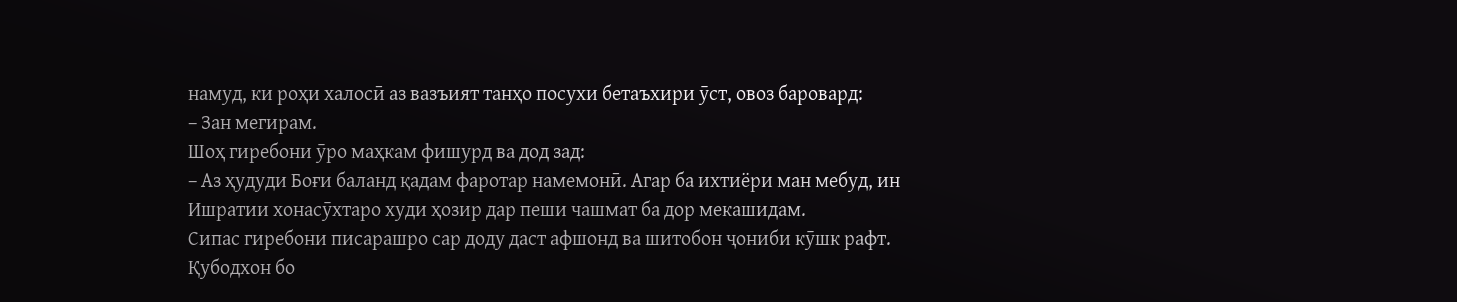намуд, ки роҳи халосӣ аз вазъият танҳо посухи бетаъхири ӯст, овоз баровард:
– Зан мегирам.
Шоҳ гиребони ӯро маҳкам фишурд ва дод зад:
– Аз ҳудуди Боғи баланд қадам фаротар намемонӣ. Агар ба ихтиёри ман мебуд, ин Ишратии хонасӯхтаро худи ҳозир дар пеши чашмат ба дор мекашидам.
Сипас гиребони писарашро сар доду даст афшонд ва шитобон ҷониби кӯшк рафт. Қубодхон бо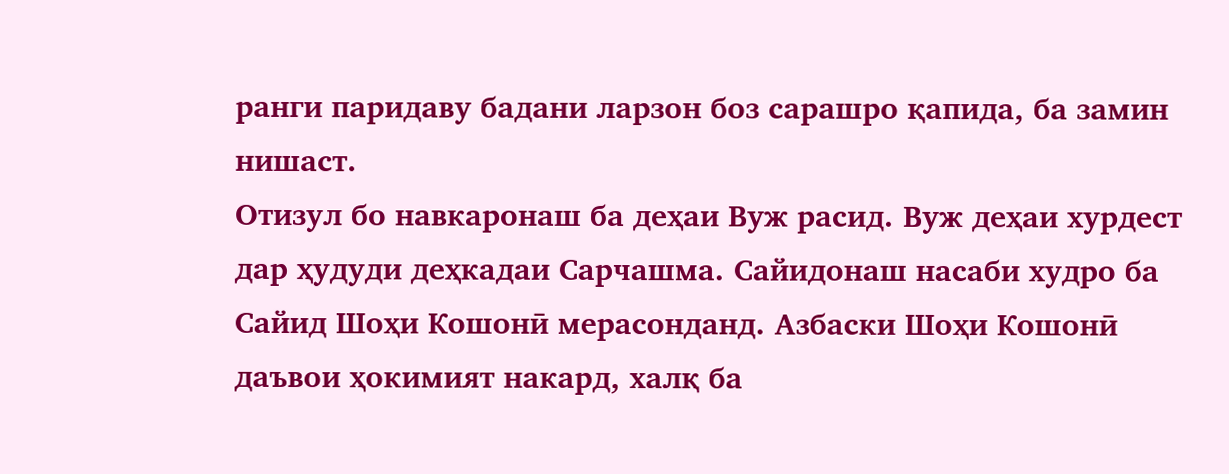ранги паридаву бадани ларзон боз сарашро қапида, ба замин нишаст.
Отизул бо навкаронаш ба деҳаи Вуж расид. Вуж деҳаи хурдест дар ҳудуди деҳкадаи Сарчашма. Сайидонаш насаби худро ба Сайид Шоҳи Кошонӣ мерасонданд. Азбаски Шоҳи Кошонӣ даъвои ҳокимият накард, халқ ба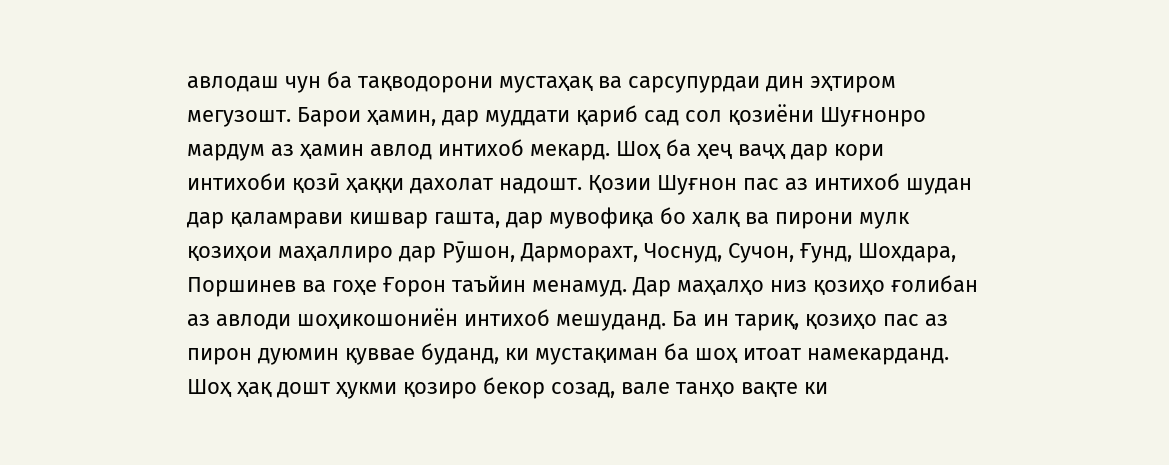авлодаш чун ба тақводорони мустаҳақ ва сарсупурдаи дин эҳтиром мегузошт. Барои ҳамин, дар муддати қариб сад сол қозиёни Шуғнонро мардум аз ҳамин авлод интихоб мекард. Шоҳ ба ҳеҷ ваҷҳ дар кори интихоби қозӣ ҳаққи дахолат надошт. Қозии Шуғнон пас аз интихоб шудан дар қаламрави кишвар гашта, дар мувофиқа бо халқ ва пирони мулк қозиҳои маҳаллиро дар Рӯшон, Дарморахт, Чоснуд, Сучон, Ғунд, Шохдара, Поршинев ва гоҳе Ғорон таъйин менамуд. Дар маҳалҳо низ қозиҳо ғолибан аз авлоди шоҳикошониён интихоб мешуданд. Ба ин тариқ, қозиҳо пас аз пирон дуюмин қуввае буданд, ки мустақиман ба шоҳ итоат намекарданд. Шоҳ ҳақ дошт ҳукми қозиро бекор созад, вале танҳо вақте ки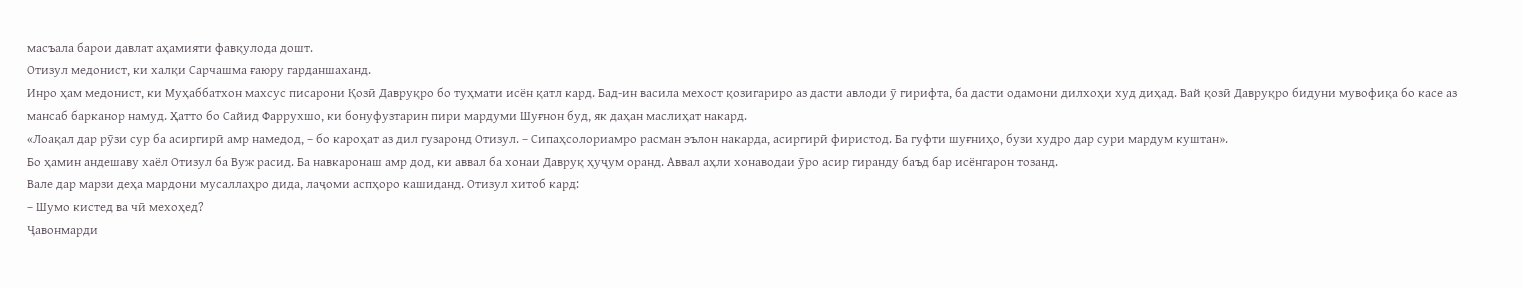масъала барои давлат аҳамияти фавқулода дошт.
Отизул медонист, ки халқи Сарчашма ғаюру гарданшаханд.
Инро ҳам медонист, ки Муҳаббатхон махсус писарони Қозӣ Давруқро бо туҳмати исён қатл кард. Бад-ин васила мехост қозигариро аз дасти авлоди ӯ гирифта, ба дасти одамони дилхоҳи худ диҳад. Вай қозӣ Давруқро бидуни мувофиқа бо касе аз мансаб барканор намуд. Ҳатто бо Сайид Фаррухшо, ки бонуфузтарин пири мардуми Шуғнон буд, як даҳан маслиҳат накард.
«Лоақал дар рӯзи сур ба асиргирӣ амр намедод, – бо кароҳат аз дил гузаронд Отизул. – Сипаҳсолориамро расман эълон накарда, асиргирӣ фиристод. Ба гуфти шуғниҳо, бузи худро дар сури мардум куштан».
Бо ҳамин андешаву хаёл Отизул ба Вуж расид. Ба навкаронаш амр дод, ки аввал ба хонаи Давруқ ҳуҷум оранд. Аввал аҳли хонаводаи ӯро асир гиранду баъд бар исёнгарон тозанд.
Вале дар марзи деҳа мардони мусаллаҳро дида, лаҷоми аспҳоро кашиданд. Отизул хитоб кард:
– Шумо кистед ва чӣ мехоҳед?
Ҷавонмарди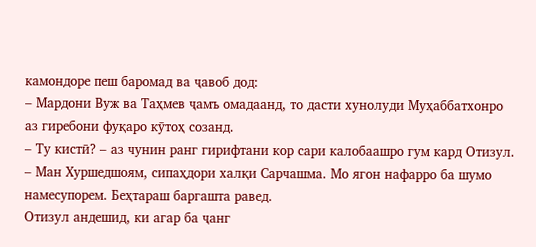камондоре пеш баромад ва ҷавоб дод:
– Мардони Вуж ва Таҳмев ҷамъ омадаанд, то дасти хунолуди Муҳаббатхонро аз гиребони фуқаро кӯтоҳ созанд.
– Ту кистӣ? – аз чунин ранг гирифтани кор сари калобаашро гум кард Отизул.
– Ман Хуршедшоям, сипаҳдори халқи Сарчашма. Мо ягон нафарро ба шумо намесупорем. Беҳтараш баргашта равед.
Отизул андешид, ки агар ба ҷанг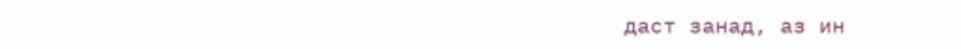даст занад, аз ин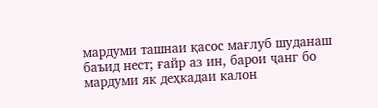мардуми ташнаи қасос мағлуб шуданаш баъид нест; ғайр аз ин, барои ҷанг бо мардуми як деҳкадаи калон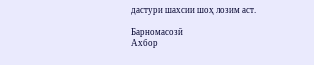дастури шахсии шоҳ лозим аст.

Барномасозӣ
Ахбор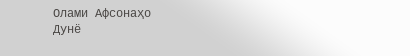Олами Афсонаҳо
Дунё